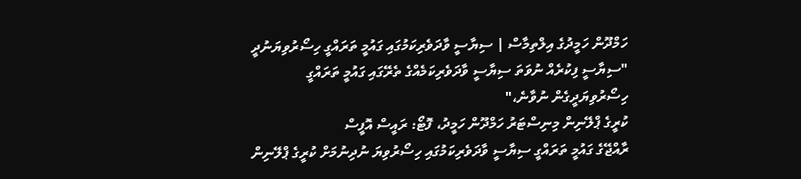ހަމްދޫން ހަމީދުގެ އިލްތިމާސް | ސިޔާސީ ވާދަވެރިކަމުގައި ގައުމީ ތަރައްގީ ހިސޯރުވިޔަނުދީ
"ސިޔާސީ ފިކުރެއް ނުވަތަ ސިޔާސީ ވާދަވެރިކަމެއްގެ ތެރޭގައި ގައުމީ ތަރައްގީ ހިސޯރުވިޔަދީގެން ނުވާނެ،"
ކުރީގެ ޕްލޭނިން މިނިސްޓަރު ހަމްދޫން ހަމީދު، ފޮޓޯ: ރައީސް އޮފީސް
ރާއްޖޭގެ ގައުމީ ތަރައްގީ ސިޔާސީ ވާދަވެރިކަމުގައި ހިސޯރުވިޔަ ނުދިނުމަށް ކުރީގެ ޕްލޭނިން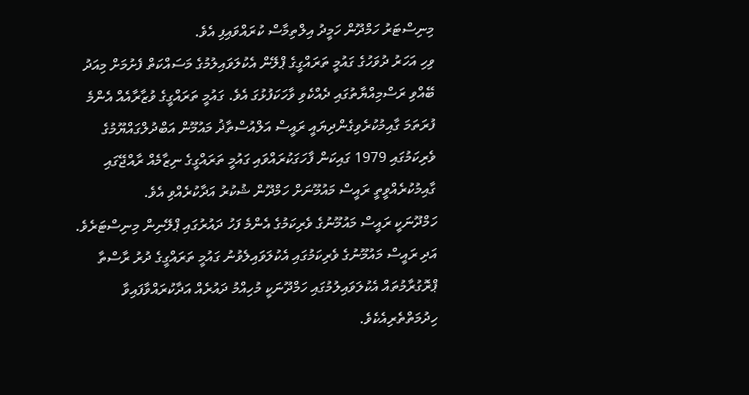މިނިސްޓަރު ހަމްދޫން ހަމީދު އިލްތިމާސް ކުރައްވައިފި އެވެ.
ވިހި އަހަރު ދުވަހުގެ ގައުމީ ތަރައްގީގެ ޕްލޭން އެކުލަވައިލުމުގެ މަސައްކަތް ފެށުމަށް މިއަދު ބޭއްވި ރަސްމިއްޔާތުގައި ދެއްކެވި ވާހަކަފުޅުގަ އެވެ. ގައުމީ ތަރައްގީގެ ވުޒާރާއެއް އެންމެ ފުރަތަމަ ގާއިމުކުރެވިގެންދިޔައީ ރައީސް އަލްއުސްތާޛު މައުމޫން އަބްދުލްގައްޔޫމުގެ ވެރިކަމުގައި 1979 ގައިކަން ފާހަގަކުރައްވައި ގައުމީ ތަރައްގީގެ ނިޒާމެއް ރާއްޖޭގައި ގާއިމުކުރެއްވީތީ ރައީސް މައުމޫނަށް ހަމްދޫން ޝުކުރު އަދާކުރެއްވި އެވެ.
ހަމްދޫނަކީ ރައީސް މައުމޫނުގެ ވެރިކަމުގެ އެންމެ ފަހު ދައުރުގައި ޕްލޭނިން މިނިސްޓަރެވެ. އަދި ރައީސް މައުމޫނުގެ ވެރިކަމުގައި އެކުލަވައިލެވުނު ގައުމީ ތަރައްގީގެ ދުރު ރާސްތާ ޕްރޮގުރާމުތައް އެކުލަވައިލުމުގައި ހަމްދޫނަކީ މުހިއްމު ދައުރެއް އަދާކުރައްވާފައިވާ ހިދުމަތްތެރިއެކެވެ.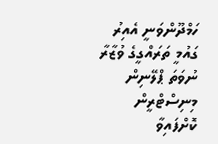ހަމްދޫންވަނީ އެއިރު ގައުމީ ތަރައްގީގެ ވުޒާރާ ނުވަތަ ޕްލޭނިން މިނިސްޓްރީން ކޮށްފައިވާ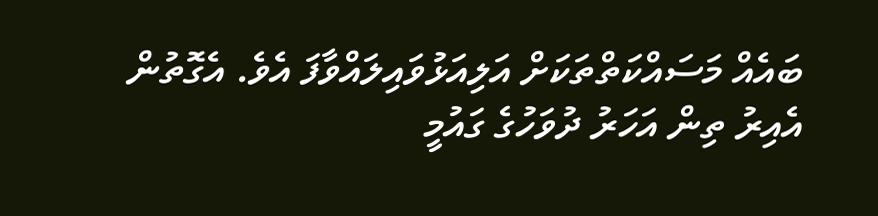ބައެއް މަސައްކަތްތަކަށް އަލިއަޅުވައިލައްވާފަ އެވެ. އެގޮތުން އެއިރު ތިން އަހަރު ދުވަހުގެ ގައުމީ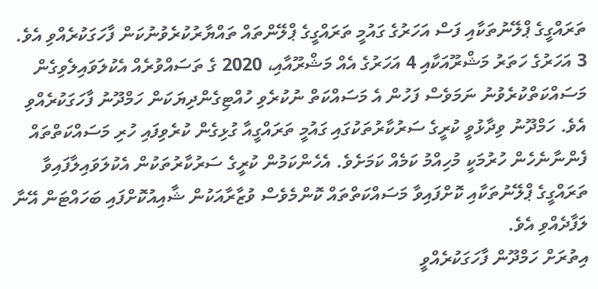ތަރައްގީގެ ޕްލޭނުތަކާއި ފަސް އަހަރުގެ ގައުމީ ތަރައްގީގެ ޕްލޭންތައް ތައްޔާރުކުރެވުނުކަން ފާހަގަކުރެއްވި އެވެ.
3 އަހަރުގެ ހަތަރު މަޝްރޫއަކާއި 4 އަހަރުގެ އެއް މަޝްރޫއާއި، 2020 ގެ ތަސައްވުރެއް އެކުލަވައިލެވިގެން މަސައްކަތްކުރެވުނު ނަމަވެސް ފަހުން އެ މަސައްކަތް ނުކުރެވި ހުއްޓިގެންދިޔަކަން ހަމްދޫނު ފާހަގަކުރެއްވި އެވެ. ހަމްދޫނު ވިދާޅުވީ ކުރީގެ ސަރުކާރުތަކުގައި ގައުމީ ތަރައްގީއާ ގުޅިގެން ކުރެވިފައި ހުރި މަސައްކަތްތައް ފެންނާނެހެން ހުރުމަކީ މުހިއްމު ކަމެއް ކަމަށެވެ. އެހެންކަމުން ކުރީގެ ސަރުކާރުތަކުން އެކުލަވައިލާފައިވާ ތަރައްގީގެ ޕްލޭނުތަކާއި ކޮށްފައިވާ މަސައްކަތްތައް ކޮންމެވެސް ވުޒާރާއަކުން ޝާއިއުކޮށްފައި ބަހައްޓަން އޭނާ ލަފާދެއްވި އެވެ.
އިތުރަށް ހަމްދޫން ފާހަގަކުރެއްވީ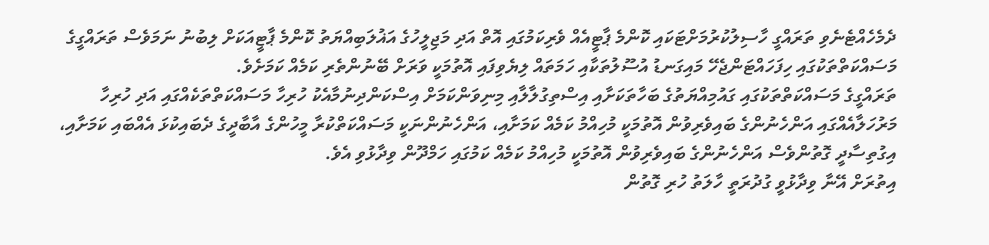ދެމެހެއްޓެނެވި ތަރައްގީ ހާސިލުކުރުމަށްޓަކައި ކޮންމެ ޕާޓީއެއް ވެރިކަމުގައި އޮތް އަދި މަޖިލީހުގެ އަޣުލަބިއްޔަތު ކޮންމެ ޕާޓީއަކަށް ލިބުނު ނަމަވެސް ތަރައްގީގެ މަސައްކަތްތަކުގައި ހިފަހައްޓަންޖެހޭ މައިގަނޑު އުސޫލުތަކާއި ހަމަތައް ލިޔެވިފައި އޮތުމަކީ ވަރަށް ބޭނުންތެރި ކަމެއް ކަމަށެވެ.
ތަރައްގީގެ މަސައްކަތްތަކުގައި ގައުމިއްޔަތުގެ ބަހާތަކަށާއި އިސްތިގުލާލާއި މިނިވަންކަމަށް އިސްކަންދިނުމާއެކު ހުރިހާ މަސައްކަތްތަކެއްގައި އަދި ހުރިހާ މަރުހަލާއެއްގައި އަންހެނުންގެ ބައިވެރިވުން އޮތުމަކީ މުހިއްމު ކަމެއް ކަމަށާއި، އަންހެނުންނަކީ މަސައްކަތްކުރާ މީހުންގެ އާބާދީގެ ދެބައިކުޅަ އެއްބައި ކަމަށާއި، އިގުތިސާދީ ގޮތުންވެސް އަންހެނުންގެ ބައިވެރިވުން އޮތުމަކީ މުހިއްމު ކަމެއް ކަމުގައި ހަމްދޫން ވިދާޅުވި އެވެ.
އިތުރަށް އޭނާ ވިދާޅުވީ ގުދުރަތީ ހާލަތު ހުރި ގޮތުން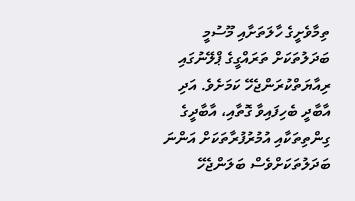ތިމާވެށީގެ ހާލަތަށާއި މޫސުމީ ބަދަލުތަކަށް ތަރައްގީގެ ޕްލޭނުގައި ރިއާޔަތްކުރަންޖެހޭ ކަމަށެވެ. އަދި އާބާދީ ބެހިފައިވާ ގޮތާއި، އާބާދީގެ ގިންތިތަކާއި އުމުރުފުރާތަކަށް އަންނަ ބަދަލުތަކަށްވެސް ބަލަންޖެހޭ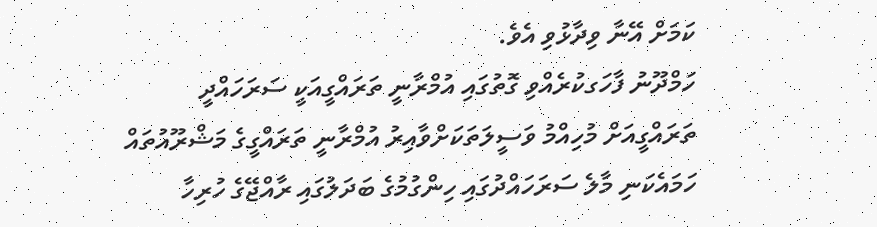ކަމަށް އޭނާ ވިދާޅުވި އެވެ.
ހަމްދޫނު ފާހަގކުރެއްވި ގޮތުގައި އުމްރާނީ ތަރައްގީއަކީ ސަރަހައްދީ ތަރައްގީއަށް މުހިއްމު ވަސީލަތަކަށްވާއިރު އުމްރާނީ ތަރައްގީގެ މަޝްރޫއުތައް ހަމައެކަނި މާލެ ސަރަހައްދުގައި ހިންގުމުގެ ބަދަލުގައި ރާއްޖޭގެ ހުރިހާ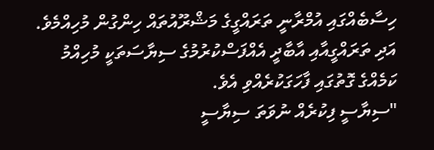ހިސާބެއްގައި އުމްރާނީ ތަރައްގީގެ މަޝްރޫއުތައް ހިންގުން މުހިއްމެވެ. އަދި ތަރައްގީއާއި އާބާދީ އެއްފަސްކުރުމުގެ ސިޔާސަތަކީ މުހިއްމު ކަމެއްގެ ގޮތުގައި ފާހަގަކުރެއްވި އެވެ.
"ސިޔާސީ ފިކުރެއް ނުވަތަ ސިޔާސީ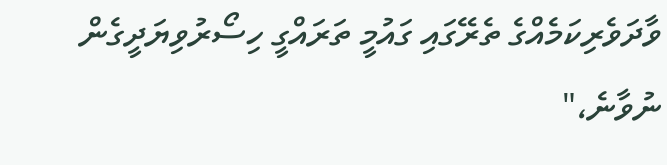ވާދަވެރިކަމެއްގެ ތެރޭގައި ގައުމީ ތަރައްގީ ހިސޯރުވިޔަދީގެން ނުވާނެ،"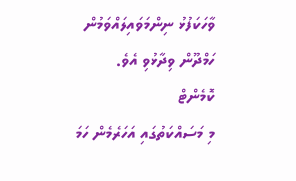ވާހަކަފުޅު ނިންމަވައިލައްވަމުން ހަމްދޫން ވިދާޅުވި އެވެ.
ކޮމެންޓް
މި މަސައްކަތުގައި އަހަރެމެން ހަމަ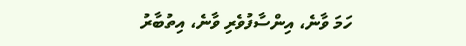ހަމަ ވާނެ، އިންސާފުވެރި ވާނެ، އިތުބާރު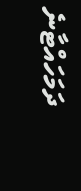ދަމަހައްޓާނެ